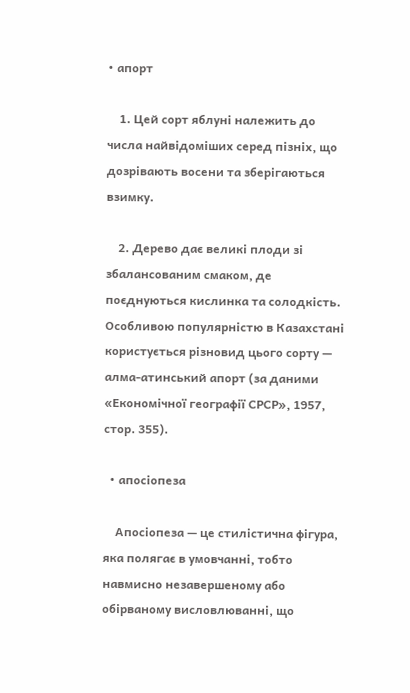• апорт

    1. Цей сорт яблуні належить до числа найвідоміших серед пізніх, що дозрівають восени та зберігаються взимку.

    2. Дерево дає великі плоди зі збалансованим смаком, де поєднуються кислинка та солодкість. Особливою популярністю в Казахстані користується різновид цього сорту — алма-атинський апорт (за даними «Економічної географії СРСР», 1957, стор. 355).

  • апосіопеза

    Апосіопеза — це стилістична фігура, яка полягає в умовчанні, тобто навмисно незавершеному або обірваному висловлюванні, що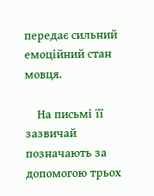передає сильний емоційний стан мовця.

    На письмі її зазвичай позначають за допомогою трьох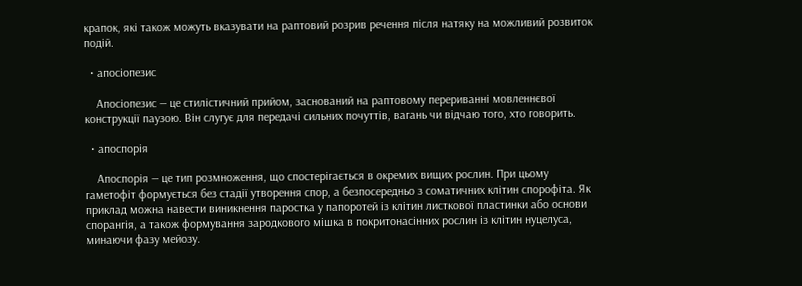крапок, які також можуть вказувати на раптовий розрив речення після натяку на можливий розвиток подій.

  • апосіопезис

    Апосіопезис — це стилістичний прийом, заснований на раптовому перериванні мовленнєвої конструкції паузою. Він слугує для передачі сильних почуттів, вагань чи відчаю того, хто говорить.

  • апоспорія

    Апоспорія — це тип розмноження, що спостерігається в окремих вищих рослин. При цьому гаметофіт формується без стадії утворення спор, а безпосередньо з соматичних клітин спорофіта. Як приклад можна навести виникнення паростка у папоротей із клітин листкової пластинки або основи спорангія, а також формування зародкового мішка в покритонасінних рослин із клітин нуцелуса, минаючи фазу мейозу.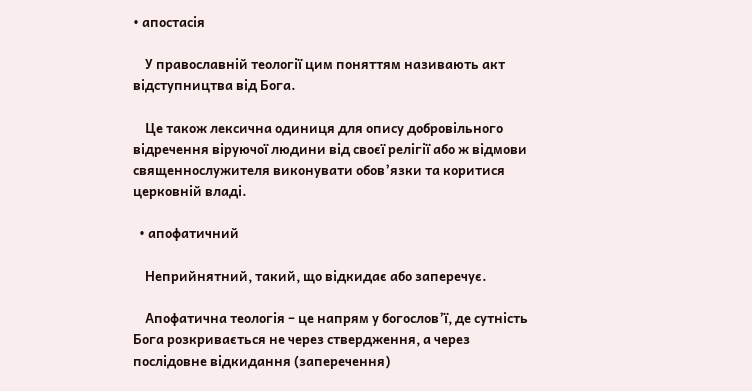• апостасія

    У православній теології цим поняттям називають акт відступництва від Бога.

    Це також лексична одиниця для опису добровільного відречення віруючої людини від своєї релігії або ж відмови священнослужителя виконувати обов’язки та коритися церковній владі.

  • апофатичний

    Неприйнятний, такий, що відкидає або заперечує.

    Апофатична теологія – це напрям у богослов’ї, де сутність Бога розкривається не через ствердження, а через послідовне відкидання (заперечення)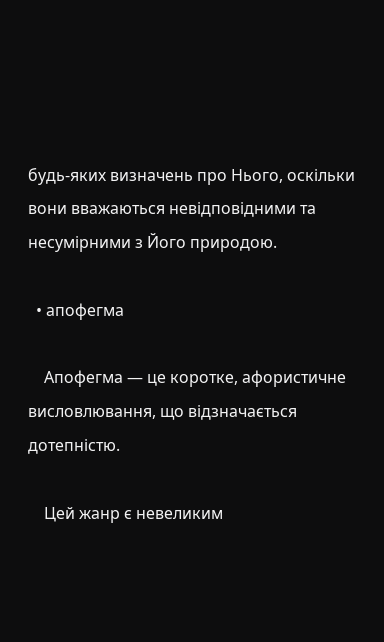будь-яких визначень про Нього, оскільки вони вважаються невідповідними та несумірними з Його природою.

  • апофегма

    Апофегма — це коротке, афористичне висловлювання, що відзначається дотепністю.

    Цей жанр є невеликим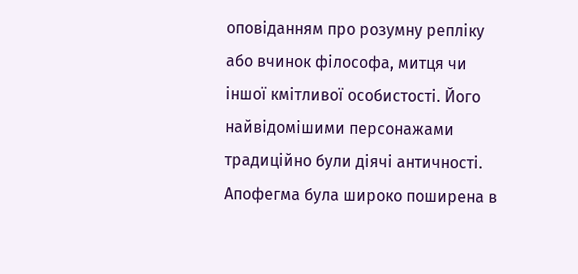оповіданням про розумну репліку або вчинок філософа, митця чи іншої кмітливої особистості. Його найвідомішими персонажами традиційно були діячі античності. Апофегма була широко поширена в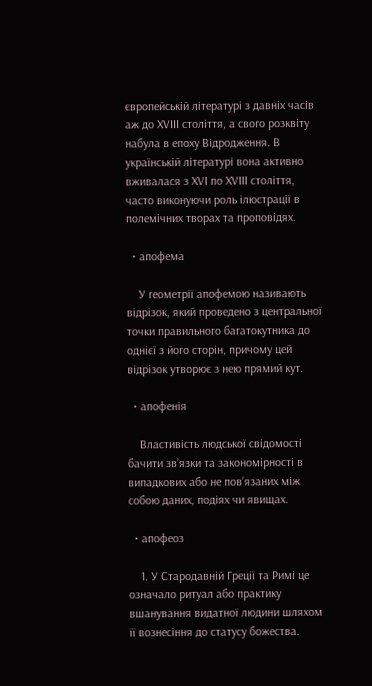європейській літературі з давніх часів аж до XVIII століття, а свого розквіту набула в епоху Відродження. В українській літературі вона активно вживалася з XVI по XVIII століття, часто виконуючи роль ілюстрації в полемічних творах та проповідях.

  • апофема

    У геометрії апофемою називають відрізок, який проведено з центральної точки правильного багатокутника до однієї з його сторін, причому цей відрізок утворює з нею прямий кут.

  • апофенія

    Властивість людської свідомості бачити зв’язки та закономірності в випадкових або не пов’язаних між собою даних, подіях чи явищах.

  • апофеоз

    1. У Стародавній Греції та Римі це означало ритуал або практику вшанування видатної людини шляхом її вознесіння до статусу божества.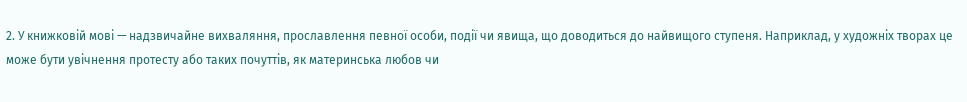2. У книжковій мові — надзвичайне вихваляння, прославлення певної особи, події чи явища, що доводиться до найвищого ступеня. Наприклад, у художніх творах це може бути увічнення протесту або таких почуттів, як материнська любов чи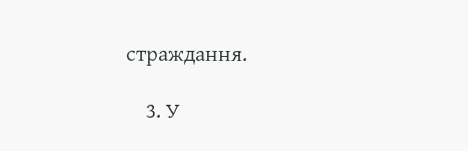страждання.

    3. У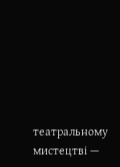театральному мистецтві —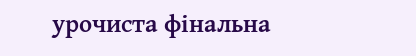урочиста фінальна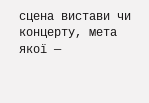сцена вистави чи концерту, мета якої —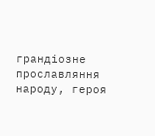грандіозне прославляння народу, героя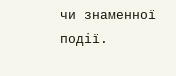чи знаменної події.